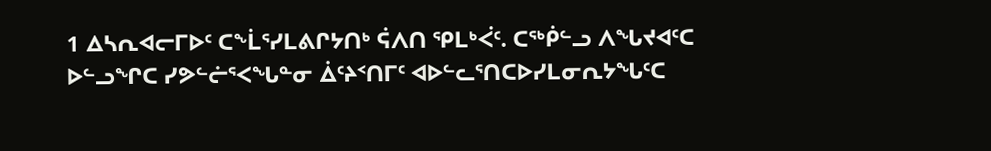1 ᐃᓴᕆᐊᓕᒥᐅᑦ ᑕᖕᒫᕐᓯᒪᕕᒋᔭᑎᒃ ᕌᐱᑎ ᕿᒪᒃᐹᑦ. ᑕᖅᑮᓪᓗ ᐱᖓᔪᐊᑦᑕ ᐅᓪᓗᖏᑕ ᓯᕗᓪᓖᕐᐸᖓᓐᓂ ᐄᑦᔨᑉᑎᒥᑦ ᐊᐅᓪᓚᕐᑎᑕᐅᓯᒪᓂᕆᔭᖓᑦᑕ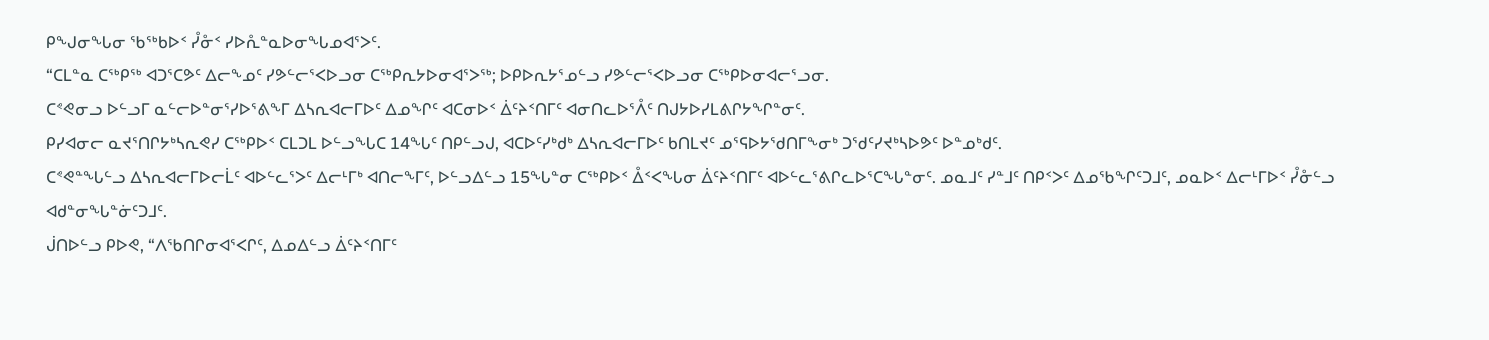ᑭᖑᓂᖓᓂ ᖃᖅᑲᐅᑉ ᓮᓁᑉ ᓯᐅᕅᓐᓇᐅᓂᖓᓄᐊᕐᐳᑦ.
“ᑕᒪᓐᓇ ᑕᖅᑭᖅ ᐊᑐᕐᑕᕗᑦ ᐃᓕᖕᓄᑦ ᓯᕗᓪᓕᕐᐸᐅᓗᓂ ᑕᖅᑭᕆᔭᐅᓂᐊᕐᐳᖅ; ᐅᑭᐅᕆᔭᕐᓄᓪᓗ ᓯᕗᓪᓕᕐᐸᐅᓗᓂ ᑕᖅᑭᐅᓂᐊᓕᕐᓗᓂ.
ᑕᕝᕙᓂᓗ ᐅᓪᓗᒥ ᓇᓪᓕᐅᓐᓂᕐᓯᐅᕐᕕᖕᒥ ᐃᓴᕆᐊᓕᒥᐅᑦ ᐃᓄᖏᑦ ᐊᑕᓂᐅᑉ ᐄᑦᔨᑉᑎᒥᑦ ᐊᓂᑎᓚᐅᕐᐰᑦ ᑎᒍᔭᐅᓯᒪᕕᒋᔭᖏᓐᓂᑦ.
ᑭᓯᐊᓂᓕ ᓇᔪᕐᑎᒋᔭᒃᓴᕆᕙᓯ ᑕᖅᑭᐅᑉ ᑕᒪᑐᒪ ᐅᓪᓗᖓᑕ 14ᖓᑦ ᑎᑭᓪᓗᒍ, ᐊᑕᐅᑦᓯᒃᑯᒃ ᐃᓴᕆᐊᓕᒥᐅᑦ ᑲᑎᒪᔪᑦ ᓄᕐᕋᐅᔭᖁᑎᒥᖕᓂᒃ ᑐᖁᑦᓯᔪᒃᓴᐅᕗᑦ ᐅᓐᓄᒃᑯᑦ.
ᑕᕝᕙᓐᖓᓪᓗ ᐃᓴᕆᐊᓕᒥᐅᓕᒫᑦ ᐊᐅᓪᓚᕐᐳᑦ ᐃᓕᒻᒥᒃ ᐊᑎᓕᖕᒥᑦ, ᐅᓪᓗᐃᓪᓗ 15ᖓᓐᓂ ᑕᖅᑭᐅᑉ ᐂᑉᐸᖓᓂ ᐄᑦᔨᑉᑎᒥᑦ ᐊᐅᓪᓚᕐᕕᒋᓚᐅᕐᑕᖓᓐᓂᑦ. ᓄᓇᒧᑦ ᓯᓐᒧᑦ ᑎᑭᑉᐳᑦ ᐃᓄᖃᖏᑦᑐᒧᑦ, ᓄᓇᐅᑉ ᐃᓕᒻᒥᐅᑉ ᓮᓁᓪᓗ ᐊᑯᓐᓂᖓᓐᓃᑦᑐᒧᑦ.
ᒎᑎᐅᓪᓗ ᑭᐅᕙ, “ᐱᖃᑎᒋᓂᐊᕐᐸᒋᑦ, ᐃᓄᐃᓪᓗ ᐄᑦᔨᑉᑎᒥᑦ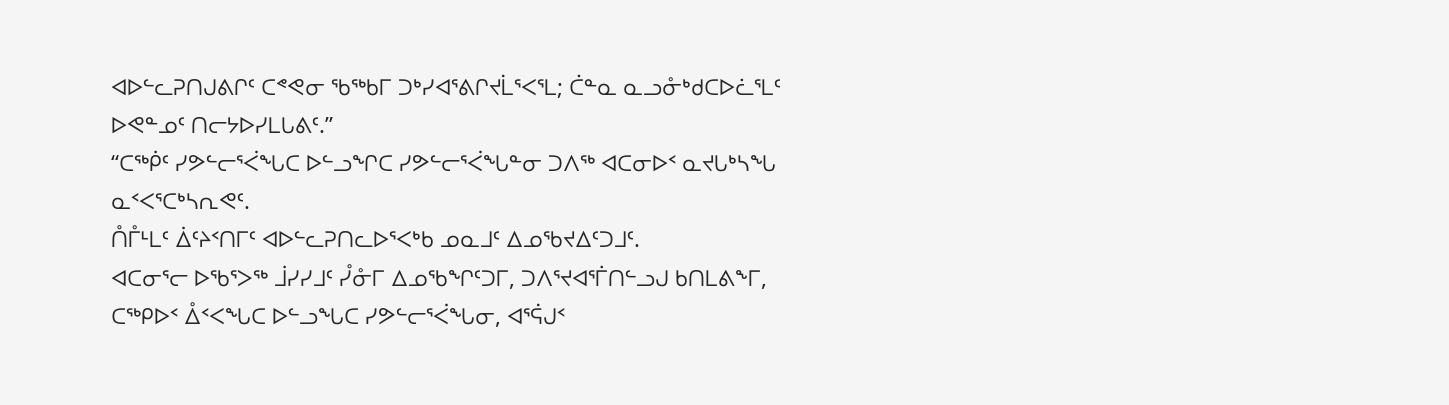ᐊᐅᓪᓚᕈᑎᒍᕕᒋᑦ ᑕᕝᕙᓂ ᖃᖅᑲᒥ ᑐᒃᓯᐊᕐᕕᒋᔪᒫᕐᐸᕐᒪ; ᑖᓐᓇ ᓇᓗᓁᒃᑯᑕᐅᓛᕐᒪᑦ ᐅᕙᓐᓄᑦ ᑎᓕᔭᐅᓯᒪᒐᕕᑦ.”
“ᑕᖅᑮᑦ ᓯᕗᓪᓕᕐᐹᖓᑕ ᐅᓪᓗᖏᑕ ᓯᕗᓪᓕᕐᐹᖓᓐᓂ ᑐᐱᖅ ᐊᑕᓂᐅᑉ ᓇᔪᒐᒃᓴᖓ ᓇᑉᐸᕐᑕᒃᓴᕆᕙᑦ.
ᑍᒤᒻᒪᑦ ᐄᑦᔨᑉᑎᒥᑦ ᐊᐅᓪᓚᕈᑎᓚᐅᕐᐸᒃᑲ ᓄᓇᒧᑦ ᐃᓄᖃᔪᐃᑦᑐᒧᑦ.
ᐊᑕᓂᕐᓕ ᐅᖃᕐᐳᖅ ᒨᓯᓯᒧᑦ ᓮᓁᒥ ᐃᓄᖃᖏᑦᑐᒥ, ᑐᐱᕐᔪᐊᕐᒦᑎᓪᓗᒍ ᑲᑎᒪᕕᖕᒥ, ᑕᖅᑭᐅᑉ ᐂᑉᐸᖓᑕ ᐅᓪᓗᖓᑕ ᓯᕗᓪᓕᕐᐹᖓᓂ, ᐊᕐᕌᒍᑉ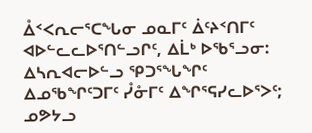ᐂᑉᐸᕆᓕᕐᑕᖓᓂ ᓄᓇᒥᑦ ᐄᑦᔨᑉᑎᒥᑦ ᐊᐅᓪᓚᓚᐅᕐᑎᓪᓗᒋᑦ, ᐃᒫᒃ ᐅᖃᕐᓗᓂ:
ᐃᓴᕆᐊᓕᐅᓪᓗ ᕿᑐᕐᖓᖏᑦ ᐃᓄᖃᖏᑦᑐᒥᑦ ᓮᓁᒥᑦ ᐃᖏᕐᕋᓯᓚᐅᕐᐳᑦ; ᓄᕗᔭᓗ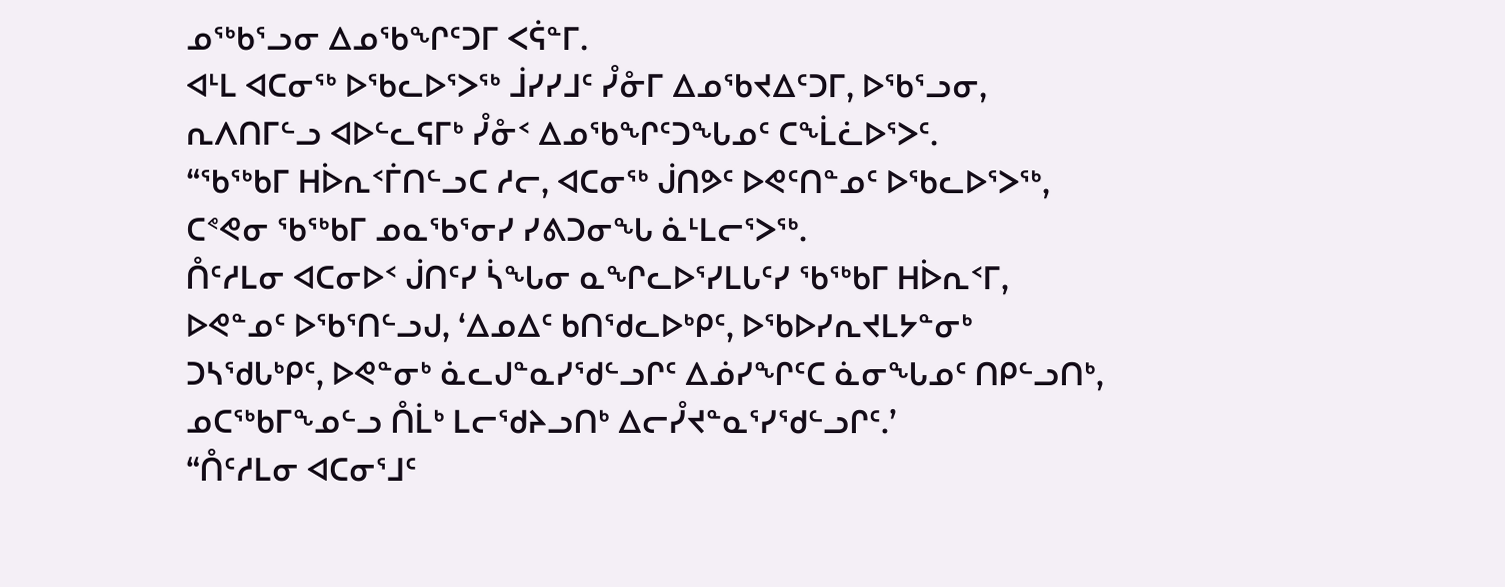ᓄᖅᑲᕐᓗᓂ ᐃᓄᖃᖏᑦᑐᒥ ᐸᕌᓐᒥ.
ᐊᒻᒪ ᐊᑕᓂᖅ ᐅᖃᓚᐅᕐᐳᖅ ᒨᓯᓯᒧᑦ ᓮᓁᒥ ᐃᓄᖃᔪᐃᑦᑐᒥ, ᐅᖃᕐᓗᓂ,
ᕆᐱᑎᒥᓪᓗ ᐊᐅᓪᓚᕋᒥᒃ ᓮᓁᑉ ᐃᓄᖃᖏᑦᑐᖓᓄᑦ ᑕᖕᒫᓛᐅᕐᐳᑦ.
“ᖃᖅᑲᒥ ᕼᐆᕆᑉᒦᑎᓪᓗᑕ ᓱᓕ, ᐊᑕᓂᖅ ᒎᑎᕗᑦ ᐅᕙᑦᑎᓐᓄᑦ ᐅᖃᓚᐅᕐᐳᖅ, ᑕᕝᕙᓂ ᖃᖅᑲᒥ ᓄᓇᖃᕐᓂᓯ ᓯᕕᑐᓂᖓ ᓈᒻᒪᓕᕐᐳᖅ.
ᑍᑦᓱᒪᓂ ᐊᑕᓂᐅᑉ ᒎᑎᑦᓯ ᓵᖓᓂ ᓇᖏᓚᐅᕐᓯᒪᒐᑦᓯ ᖃᖅᑲᒥ ᕼᐆᕆᑉᒥ, ᐅᕙᓐᓄᑦ ᐅᖃᕐᑎᓪᓗᒍ, ‘ᐃᓄᐃᑦ ᑲᑎᖁᓚᐅᒃᑭᑦ, ᐅᖃᐅᓯᕆᔪᒪᔭᓐᓂᒃ ᑐᓴᖁᒐᒃᑭᑦ, ᐅᕙᓐᓂᒃ ᓈᓚᒍᓐᓇᓯᖁᓪᓗᒋᑦ ᐃᓅᓯᖏᑦᑕ ᓈᓂᖓᓄᑦ ᑎᑭᓪᓗᑎᒃ, ᓄᑕᖅᑲᒥᖕᓄᓪᓗ ᑍᒫᒃ ᒪᓕᖁᔨᓗᑎᒃ ᐃᓕᓮᔪᓐᓇᕐᓯᖁᓪᓗᒋᑦ.’
“ᑍᑦᓱᒪᓂ ᐊᑕᓂᕐᒧᑦ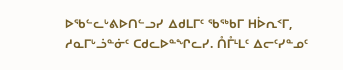ᐅᖃᓪᓚᒡᕕᐅᑎᓪᓗᓯ ᐃᑯᒪᒥᑦ ᖃᖅᑲᒥ ᕼᐆᕆᑉᒥ, ᓱᓇᒥᒡᓘᓐᓃᑦ ᑕᑯᓚᐅᓐᖏᓚᓯ. ᑍᒤᒻᒪᑦ ᐃᓕᑦᓯᓐᓄᑦ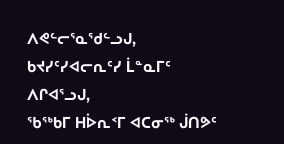ᐱᕙᓪᓕᕐᓇᖁᓪᓗᒍ, ᑲᔪᓯᑦᓯᐊᓕᕆᑦᓯ ᒫᓐᓇᒥᑦ ᐱᒋᐊᕐᓗᒍ,
ᖃᖅᑲᒥ ᕼᐆᕆᑉᒥ ᐊᑕᓂᖅ ᒎᑎᕗᑦ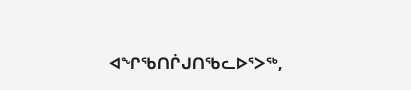ᐊᖏᖃᑎᒌᒍᑎᖃᓚᐅᕐᐳᖅ,